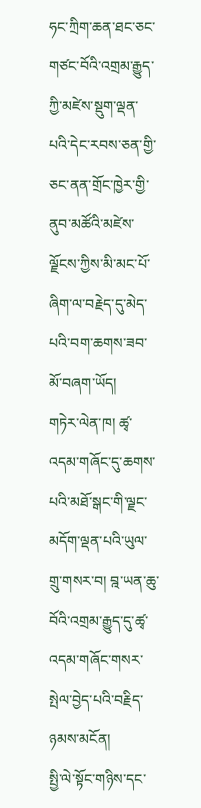ཧང་ཀྲིག་ཆན་ཐང་ཅང་གཙང་བོའི་འགྲམ་རྒྱུད་ཀྱི་མཛེས་སྡུག་ལྡན་པའི་དེང་རབས་ཅན་གྱི་ཅང་ནན་གྲོང་ཁྱེར་གྱི་ནུབ་མཚོའི་མཛེས་ལྗོངས་ཀྱིས་མི་མང་པོ་ཞིག་ལ་བརྗེད་དུ་མེད་པའི་བག་ཆགས་ཟབ་མོ་བཞག་ཡོད།
གཏེར་ལེན་ཁ། ཚྭ་འདམ་གཞོང་དུ་ཆགས་པའི་མཐོ་སྒང་གི་ལྗང་མདོག་ལྡན་པའི་ཡུལ་གྲུ་གསར་བ། བྰ་ཡན་ཆུ་བོའི་འགྲམ་རྒྱུད་དུ་ཚྭ་འདམ་གཞོང་གསར་སྤེལ་བྱེད་པའི་བརྗིད་ཉམས་མངོན།
སྤྱི་ལེ་སྟོང་གཉིས་དང་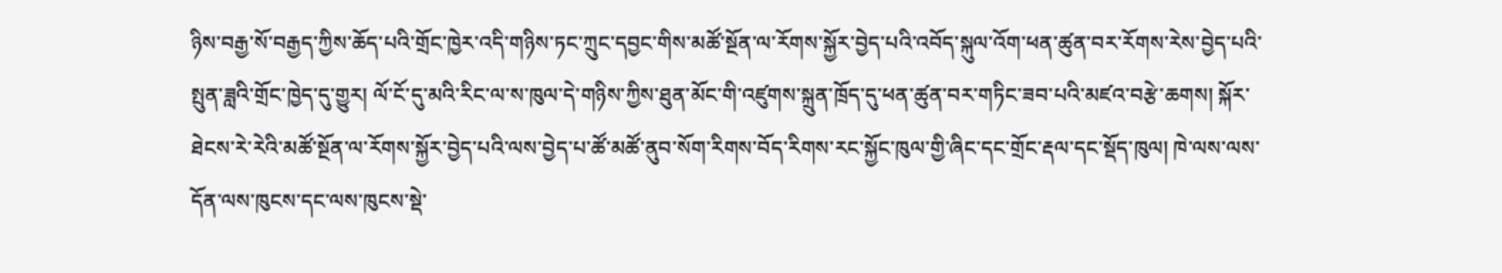ཉིས་བརྒྱ་སོ་བརྒྱད་ཀྱིས་ཆོད་པའི་གྲོང་ཁྱེར་འདི་གཉིས་ཏང་ཀྲུང་དབྱང་གིས་མཚོ་སྔོན་ལ་རོགས་སྐྱོར་བྱེད་པའི་འབོད་སྐུལ་འོག་ཕན་ཚུན་བར་རོགས་རེས་བྱེད་པའི་སྤུན་ཟླའི་གྲོང་ཁྱེད་དུ་གྱུར། ལོ་ངོ་དུ་མའི་རིང་ལ་ས་ཁུལ་དེ་གཉིས་ཀྱིས་ཐུན་མོང་གི་འཛུགས་སྐྲུན་ཁྲོད་དུ་ཕན་ཚུན་བར་གཏིང་ཟབ་པའི་མཛའ་བརྩེ་ཆགས། སྐོར་ཐེངས་རེ་རེའི་མཚོ་སྔོན་ལ་རོགས་སྐྱོར་བྱེད་པའི་ལས་བྱེད་པ་ཚོ་མཚོ་ནུབ་སོག་རིགས་བོད་རིགས་རང་སྐྱོང་ཁུལ་གྱི་ཞིང་དང་གྲོང་རྡལ་དང་སྡོད་ཁུལ། ཁེ་ལས་ལས་དོན་ལས་ཁུངས་དང་ལས་ཁུངས་སྡེ་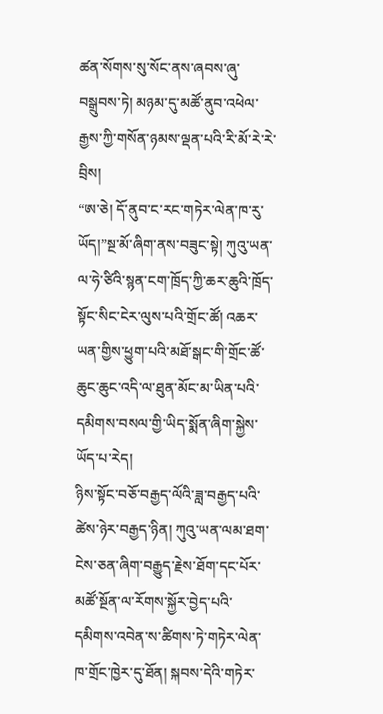ཚན་སོགས་སུ་སོང་ནས་ཞབས་ཞུ་བསྒྲུབས་ཏེ། མཉམ་དུ་མཚོ་ནུབ་འཕེལ་རྒྱས་ཀྱི་གསོན་ཉམས་ལྡན་པའི་རི་མོ་རེ་རེ་བྲིས།
“ཨ་ཅེ། དོ་ནུབ་ང་རང་གཏེར་ལེན་ཁ་རུ་ཡོད།”སྔ་མོ་ཞིག་ནས་བཟུང་སྟེ། ཀུའུ་ཡན་ལ་ཧེ་ཙིའི་སྙན་ངག་ཁྲོད་ཀྱི་ཆར་ཆུའི་ཁྲོད་སྟོང་སིང་ངེར་ལུས་པའི་གྲོང་ཚོ། འཆར་ཡན་གྱིས་ཕྱུག་པའི་མཐོ་སྒང་གི་གྲོང་ཚོ་ཆུང་ཆུང་འདི་ལ་ཐུན་མོང་མ་ཡིན་པའི་དམིགས་བསལ་གྱི་ཡིད་སྨོན་ཞིག་སྐྱེས་ཡོད་པ་རེད།
ཉིས་སྟོང་བཅོ་བརྒྱད་ལོའི་ཟླ་བརྒྱད་པའི་ཚེས་ཉེར་བརྒྱད་ཉིན། ཀུའུ་ཡན་ལམ་ཐག་ངེས་ཅན་ཞིག་བརྒྱུད་རྗེས་ཐོག་དང་པོར་མཚོ་སྔོན་ལ་རོགས་སྐྱོར་བྱེད་པའི་དམིགས་འབེན་ས་ཚིགས་ཏེ་གཏེར་ལེན་ཁ་གྲོང་ཁྱེར་དུ་ཐོན། སྐབས་དེའི་གཏེར་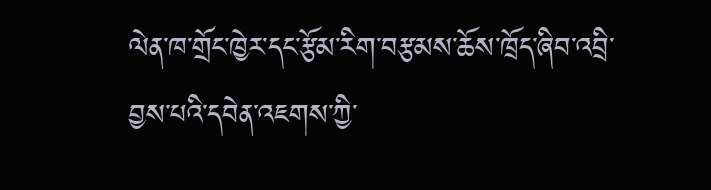ལེན་ཁ་གྲོང་ཁྱེར་དང་རྩོམ་རིག་བརྩམས་ཆོས་ཁྲོད་ཞིབ་འབྲི་བྱས་པའི་དབེན་འཇགས་ཀྱི་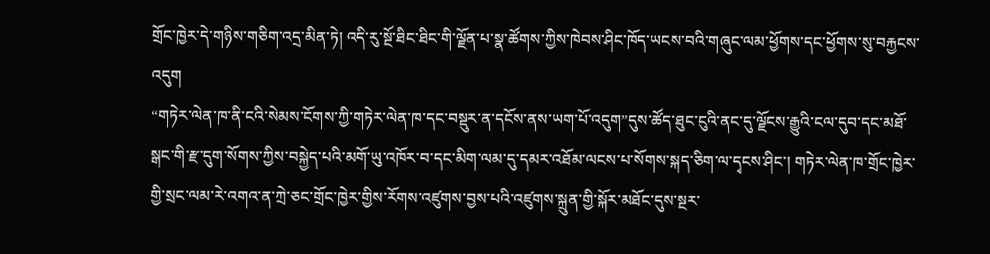གྲོང་ཁྱེར་དེ་གཉིས་གཅིག་འདྲ་མིན་ཏེ། འདི་རུ་སྔོ་ཐིང་ཐིང་གི་ལྗོན་པ་སྣ་ཚོགས་ཀྱིས་ཁེབས་ཤིང་ཁོད་ཡངས་བའི་གཞུང་ལམ་ཕྱོགས་དང་ཕྱོགས་སུ་བརྐྱངས་འདུག
“གཏེར་ལེན་ཁ་ནི་ངའི་སེམས་ངོགས་ཀྱི་གཏེར་ལེན་ཁ་དང་བསྡུར་ན་དངོས་ནས་ཡག་པོ་འདུག”དུས་ཚོད་ཐུང་ངུའི་ནང་དུ་ལྗོངས་རྒྱུའི་ངལ་དུབ་དང་མཐོ་སྒང་གི་རྫ་དུག་སོགས་ཀྱིས་བསྐྱེད་པའི་མགོ་ཡུ་འཁོར་བ་དང་མིག་ལམ་དུ་དམར་འཐོམ་ལངས་པ་སོགས་སྐད་ཅིག་ལ་དྭངས་ཤིང་། གཏེར་ལེན་ཁ་གྲོང་ཁྱེར་གྱི་སྲང་ལམ་རེ་འགའ་ན་ཀྲེ་ཅང་གྲོང་ཁྱེར་གྱིས་རོགས་འཛུགས་བྱས་པའི་འཛུགས་སྐྲུན་གྱི་སྐོར་མཐོང་དུས་སྔར་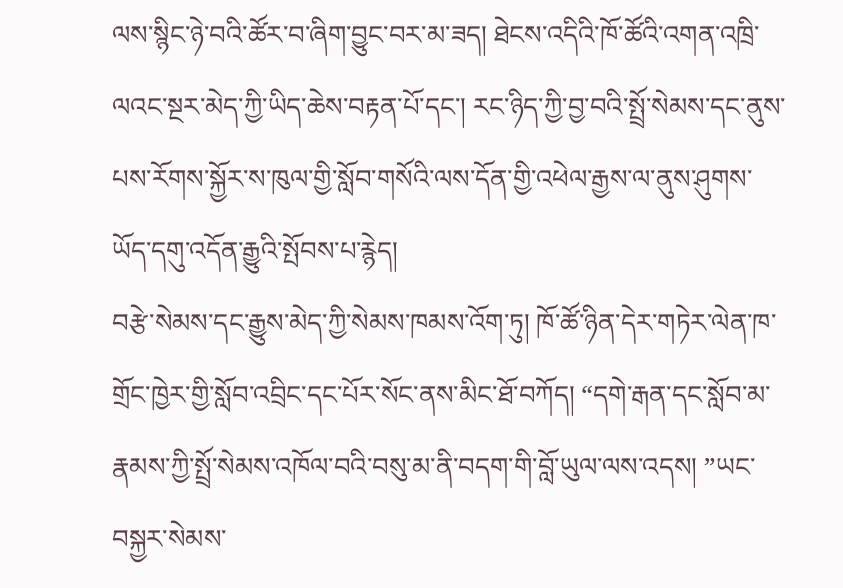ལས་སྙིང་ཉེ་བའི་ཚོར་བ་ཞིག་བྱུང་བར་མ་ཟད། ཐེངས་འདིའི་ཁོ་ཚོའི་འགན་འཁྲི་ལའང་སྔར་མེད་ཀྱི་ཡིད་ཆེས་བརྟན་པོ་དང་། རང་ཉིད་ཀྱི་བྱ་བའི་སྤྲོ་སེམས་དང་ནུས་པས་རོགས་སྐྱོར་ས་ཁུལ་གྱི་སློབ་གསོའི་ལས་དོན་གྱི་འཕེལ་རྒྱས་ལ་ནུས་ཤུགས་ཡོད་དགུ་འདོན་རྒྱུའི་སྤོབས་པ་རྙེད།
བརྩེ་སེམས་དང་རྒྱུས་མེད་ཀྱི་སེམས་ཁམས་འོག་ཏུ། ཁོ་ཚོ་ཉིན་དེར་གཏེར་ལེན་ཁ་གྲོང་ཁྱེར་གྱི་སློབ་འབྲིང་དང་པོར་སོང་ནས་མིང་ཐོ་བཀོད། “དགེ་རྒན་དང་སློབ་མ་རྣམས་ཀྱི་སྤྲོ་སེམས་འཁོལ་བའི་བསུ་མ་ནི་བདག་གི་བློ་ཡུལ་ལས་འདས། ”ཡང་བསྐྱར་སེམས་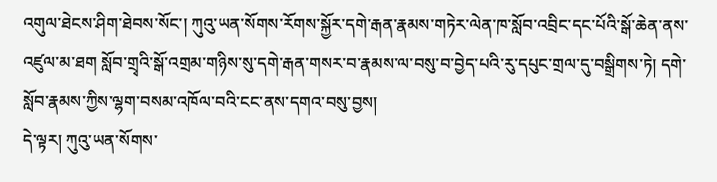འགུལ་ཐེངས་ཤིག་ཐེབས་སོང་། ཀུའུ་ཡན་སོགས་རོགས་སྐྱོར་དགེ་རྒན་རྣམས་གཏེར་ལེན་ཁ་སློབ་འབྲིང་དང་པོའི་སྒོ་ཆེན་ནས་འཛུལ་མ་ཐག སློབ་གྲྭའི་སྒོ་འགྲམ་གཉིས་སུ་དགེ་རྒན་གསར་བ་རྣམས་ལ་བསུ་བ་བྱེད་པའི་རུ་དཔུང་གྲལ་དུ་བསྒྲིགས་ཏེ། དགེ་སློབ་རྣམས་ཀྱིས་ལྷག་བསམ་འཁོལ་བའི་ངང་ནས་དགའ་བསུ་བྱས།
དེ་ལྟར། ཀུའུ་ཡན་སོགས་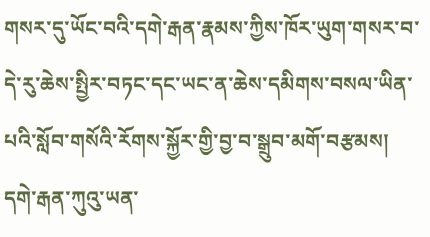གསར་དུ་ཡོང་བའི་དགེ་རྒན་རྣམས་ཀྱིས་ཁོར་ཡུག་གསར་བ་དེ་རུ་ཆེས་སྤྱིར་བཏང་དང་ཡང་ན་ཆེས་དམིགས་བསལ་ཡིན་པའི་སློབ་གསོའི་རོགས་སྐྱོར་གྱི་བྱ་བ་སྒྲུབ་མགོ་བརྩམས།
དགེ་རྒན་ཀུའུ་ཡན་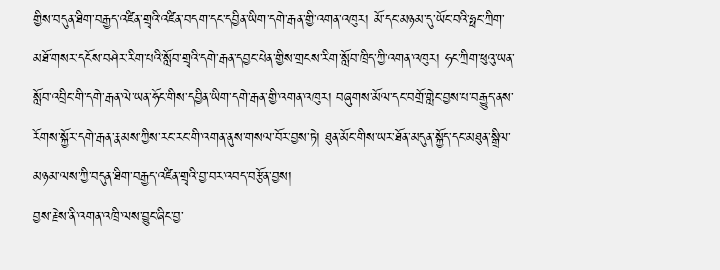གྱིས་བདུན་ཐིག་བརྒྱད་འཛིན་གྲྭའི་འཛིན་བདག་དང་དབྱིན་ཡིག་དགེ་རྒན་གྱི་འགན་འཁུར། མོ་དང་མཉམ་དུ་ཡོང་བའི་ཧྥང་ཀྲིག་མཐོ་གསར་དངོས་བཤེར་རིག་པའི་སློབ་གྲྭའི་དགེ་རྒན་དབྱང་པེན་གྱིས་གྲངས་རིག་སློབ་ཁྲིད་ཀྱི་འགན་འཁུར། ཧང་ཀྲིག་ཕུའུ་ཡན་སློབ་འབྲིང་གི་དགེ་རྒན་ལེ་ཡན་ཧོང་གིས་དབྱིན་ཡིག་དགེ་རྒན་གྱི་འགན་འཁུར། བཞུགས་མོལ་དང་བགྲོ་གླེང་བྱས་པ་བརྒྱུད་ནས་རོགས་སྐྱོར་དགེ་རྒན་རྣམས་ཀྱིས་རང་རང་གི་འགན་ནུས་གསལ་བོར་བྱས་ཏེ། ཐུན་མོང་གིས་ཡར་ཐོན་མདུན་སྐྱོད་དང་མཐུན་སྒྲིལ་མཉམ་ལས་ཀྱི་བདུན་ཐིག་བརྒྱད་འཛིན་གྲྭའི་བྱ་བར་འབད་བརྩོན་བྱས།
བྱས་རྗེས་ནི་འགན་འཁྲི་ལས་བྱུང་ཞིང་བྱ་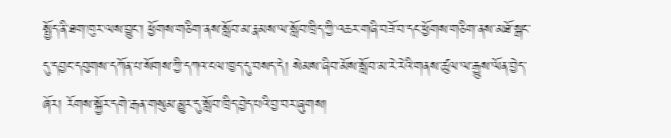སྤྱོད་ནི་ཐག་ཁུར་ལས་བྱུང་། ཕྱོགས་གཅིག་ནས་སློབ་མ་རྣམས་ལ་སློབ་ཁྲིད་ཀྱི་འཆར་གཞི་བཟོ་བ་དང་ཕྱོགས་གཅིག་ནས་མཐོ་སྒང་དུ་དབྱང་དབུགས་དཀོན་པ་སོགས་ཀྱི་དཀའ་ངལ་ཁྱད་དུ་བསད་དེ། སེམས་ཞིབ་མོས་སློབ་མ་རེ་རེའི་གནས་ཚུལ་ལ་རྒྱུས་ལོན་བྱེད་ཞོར། རོགས་སྐྱོར་དགེ་རྒན་གསུམ་མྱུར་དུ་སློབ་ཁྲིད་བྱེད་པའི་བྱ་བར་ཞུགས།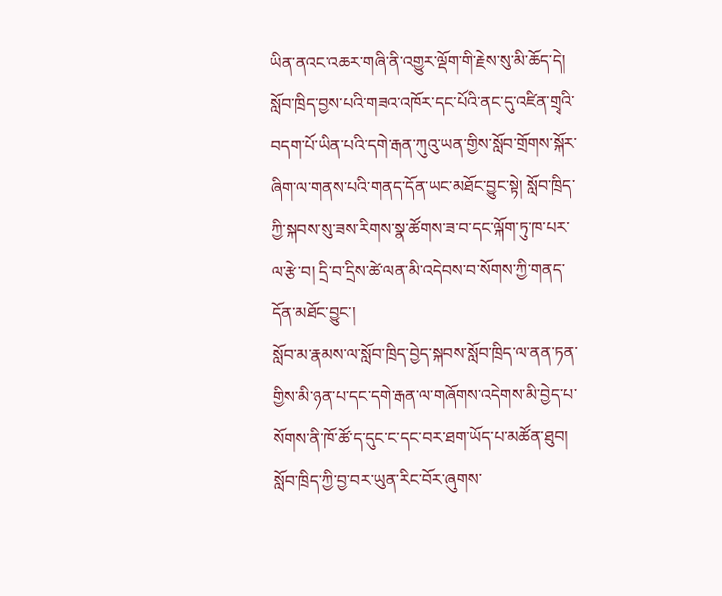ཡིན་ནའང་འཆར་གཞི་ནི་འགྱུར་ལྡོག་གི་རྗེས་སུ་མི་ཆོད་དེ། སློབ་ཁྲིད་བྱས་པའི་གཟའ་འཁོར་དང་པོའི་ནང་དུ་འཛིན་གྲྭའི་བདག་པོ་ཡིན་པའི་དགེ་རྒན་ཀུའུ་ཡན་གྱིས་སློབ་གྲོགས་སྐོར་ཞིག་ལ་གནས་པའི་གནད་དོན་ཡང་མཐོང་བྱུང་སྟེ། སློབ་ཁྲིད་ཀྱི་སྐབས་སུ་ཟས་རིགས་སྣ་ཚོགས་ཟ་བ་དང་ལྐོག་ཏུ་ཁ་པར་ལ་རྩེ་བ། དྲི་བ་དྲིས་ཚེ་ལན་མི་འདེབས་བ་སོགས་ཀྱི་གནད་དོན་མཐོང་བྱུང་།
སློབ་མ་རྣམས་ལ་སློབ་ཁྲིད་བྱེད་སྐབས་སློབ་ཁྲིད་ལ་ནན་ཏན་གྱིས་མི་ཉན་པ་དང་དགེ་རྒན་ལ་གཞོགས་འདེགས་མི་བྱེད་པ་སོགས་ནི་ཁོ་ཚོ་ད་དུང་ང་དང་བར་ཐག་ཡོད་པ་མཚོན་ཐུབ། སློབ་ཁྲིད་ཀྱི་བྱ་བར་ཡུན་རིང་བོར་ཞུགས་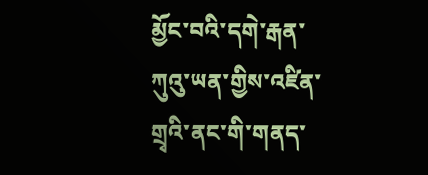མྱོང་བའི་དགེ་རྒན་ཀུའུ་ཡན་གྱིས་འཛིན་གྲྭའི་ནང་གི་གནད་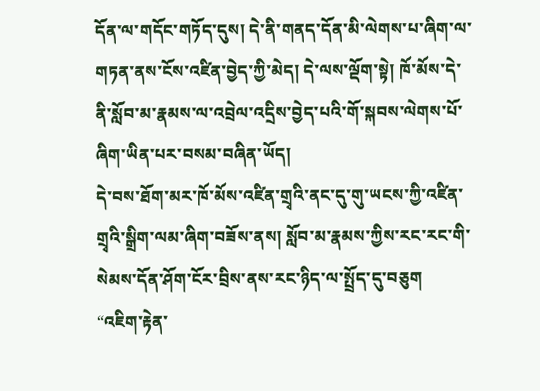དོན་ལ་གདོང་གཏོད་དུས། དེ་ནི་གནད་དོན་མི་ལེགས་པ་ཞིག་ལ་གཏན་ནས་ངོས་འཛིན་བྱེད་ཀྱི་མེད། དེ་ལས་ལྡོག་སྟེ། ཁོ་མོས་དེ་ནི་སློབ་མ་རྣམས་ལ་འབྲེལ་འདྲིས་བྱེད་པའི་གོ་སྐབས་ལེགས་པོ་ཞིག་ཡིན་པར་བསམ་བཞིན་ཡོད།
དེ་བས་ཐོག་མར་ཁོ་མོས་འཛིན་གྲྭའི་ནང་དུ་གུ་ཡངས་ཀྱི་འཛིན་གྲྭའི་སྒྲིག་ལམ་ཞིག་བཟོས་ནས། སློབ་མ་རྣམས་ཀྱིས་རང་རང་གི་སེམས་དོན་ཤོག་ངོར་བྲིས་ནས་རང་ཉིད་ལ་སྤྲོད་དུ་བཅུག
“འཇིག་རྟེན་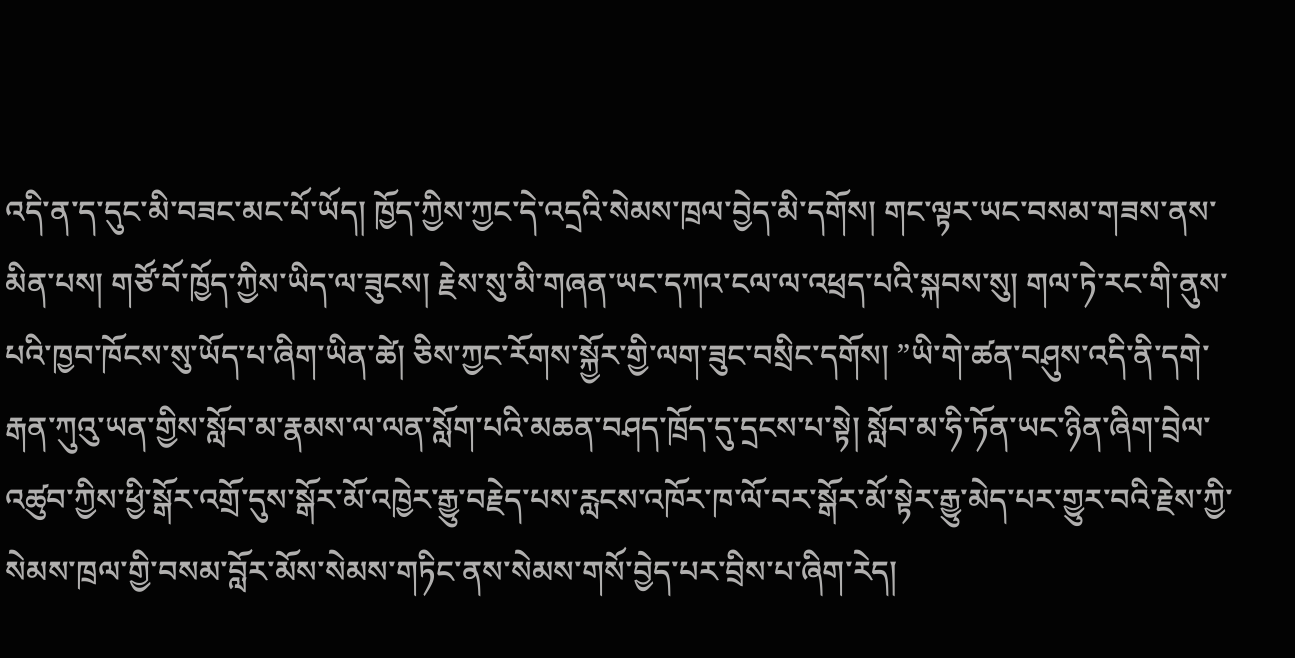འདི་ན་ད་དུང་མི་བཟང་མང་པོ་ཡོད། ཁྱོད་ཀྱིས་ཀྱང་དེ་འདྲའི་སེམས་ཁྲལ་བྱེད་མི་དགོས། གང་ལྟར་ཡང་བསམ་གཟས་ནས་མིན་པས། གཙོ་བོ་ཁྱོད་ཀྱིས་ཡིད་ལ་ཟུངས། རྗེས་སུ་མི་གཞན་ཡང་དཀའ་ངལ་ལ་འཕྲད་པའི་སྐབས་སུ། གལ་ཏེ་རང་གི་ནུས་པའི་ཁྱབ་ཁོངས་སུ་ཡོད་པ་ཞིག་ཡིན་ཚེ། ཅིས་ཀྱང་རོགས་སྐྱོར་གྱི་ལག་ཟུང་བསྲིང་དགོས། ”ཡི་གེ་ཚན་བཤུས་འདི་ནི་དགེ་རྒན་ཀུའུ་ཡན་གྱིས་སློབ་མ་རྣམས་ལ་ལན་སློག་པའི་མཆན་བཤད་ཁྲོད་དུ་དྲངས་པ་སྟེ། སློབ་མ་ཧི་ཏོན་ཡང་ཉིན་ཞིག་བྲེལ་འཚུབ་ཀྱིས་ཕྱི་སྒོར་འགྲོ་དུས་སྒོར་མོ་འཁྱེར་རྒྱུ་བརྗེད་པས་རླངས་འཁོར་ཁ་ལོ་བར་སྒོར་མོ་སྟེར་རྒྱུ་མེད་པར་གྱུར་བའི་རྗེས་ཀྱི་སེམས་ཁྲལ་གྱི་བསམ་བློར་མོས་སེམས་གཏིང་ནས་སེམས་གསོ་བྱེད་པར་བྲིས་པ་ཞིག་རེད།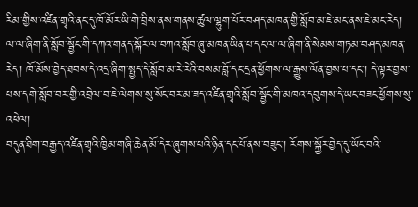རིམ་གྱིས་འཛིན་གྲྭའི་ནང་དུ་ཁོ་མོར་ཡི་གེ་བྲིས་ནས་གནས་ཚུལ་ལྷུག་པོར་བཤད་མཁན་གྱི་སློབ་མ་ཇེ་མང་ནས་ཇེ་མང་རེད། ལ་ལ་ཞིག་ནི་སློབ་སྦྱོང་གི་དཀའ་གནད་སྐོར་ལ་བཀའ་སློབ་ཞུ་མཁན་ཡིན་པ་དང་ལ་ལ་ཞིག་ནི་སེམས་གཏམ་བཤད་མཁན་རེད། ཁོ་མོས་བྱེད་ཐབས་དེ་འདྲ་ཞིག་སྤྱད་དེ་སློབ་མ་རེ་རེའི་བསམ་བློ་དང་དྲན་ཕྱོགས་ལ་རྒྱུས་ལོན་བྱས་པ་དང་། དེ་ལྟར་བྱས་པས་དགེ་སློབ་བར་གྱི་འབྲེལ་བ་ཇེ་ལེགས་སུ་སོང་བར་མ་ཟད་འཛིན་གྲྭའི་སློབ་སྦྱོང་གི་མཁའ་དབུགས་དེ་ཡང་བཟང་ཕྱོགས་སུ་འཕེལ།
བདུན་ཐིག་བརྒྱད་འཛིན་གྲྭའི་ཁྱིམ་གཞི་ཆེན་མོ་དེར་ཞུགས་པའི་ཉིན་དང་པོ་ནས་བཟུང་། རོགས་སྐྱོར་བྱེད་དུ་ཡོང་བའི་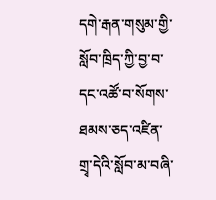དགེ་རྒན་གསུམ་གྱི་སློབ་ཁྲིད་ཀྱི་བྱ་བ་དང་འཚོ་བ་སོགས་ཐམས་ཅད་འཛིན་གྲྭ་དེའི་སློབ་མ་བཞི་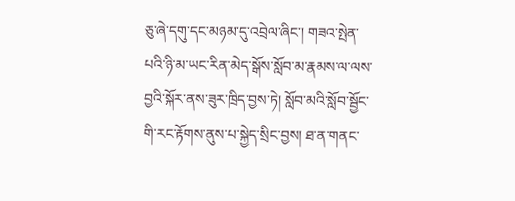ཅུ་ཞེ་དགུ་དང་མཉམ་དུ་འབྲེལ་ཞིང་། གཟའ་སྤེན་པའི་ཉི་མ་ཡང་རིན་མེད་སྒོས་སློབ་མ་རྣམས་ལ་ལས་བྱའི་སྐོར་ནས་ཟུར་ཁྲིད་བྱས་ཏེ། སློབ་མའི་སློབ་སྦྱོང་གི་རང་རྟོགས་ནུས་པ་སྐྱེད་སྲིང་བྱས། ཐ་ན་གནང་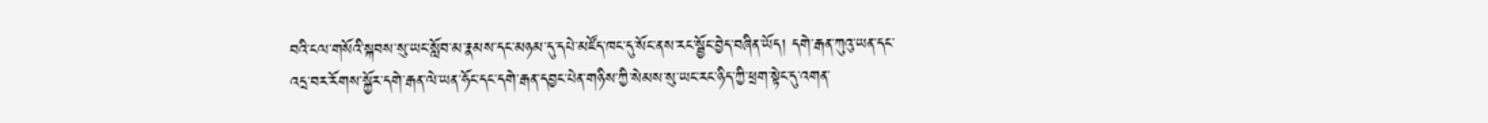བའི་ངལ་གསོའི་སྐབས་སུ་ཡང་སློབ་མ་རྣམས་དང་མཉམ་དུ་དཔེ་མཛོད་ཁང་དུ་སོང་ནས་རང་སྦྱོང་བྱེད་བཞིན་ཡོད། དགེ་རྒན་ཀུའུ་ཡན་དང་འདྲ་བར་རོགས་སྐྱོར་དགེ་རྒན་ལེ་ཡན་ཧོང་དང་དགེ་རྒན་དབྱང་པེན་གཉིས་ཀྱི་སེམས་སུ་ཡང་རང་ཉིད་ཀྱི་ཕྲག་སྟེང་དུ་འགན་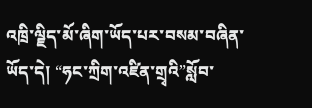འཁྲི་ལྗིད་མོ་ཞིག་ཡོད་པར་བསམ་བཞིན་ཡོད་དེ། “ཧང་ཀྲིག་འཛིན་གྲྭའི”སློབ་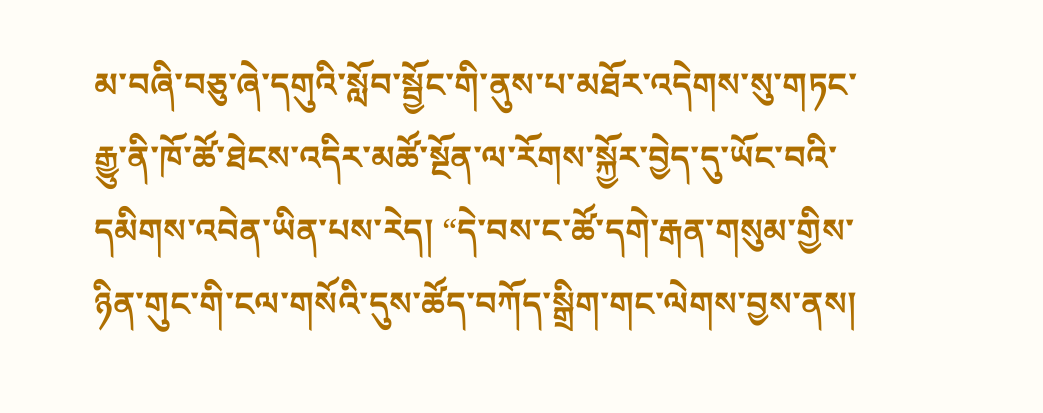མ་བཞི་བཅུ་ཞེ་དགུའི་སློབ་སྦྱོང་གི་ནུས་པ་མཐོར་འདེགས་སུ་གཏང་རྒྱུ་ནི་ཁོ་ཚོ་ཐེངས་འདིར་མཚོ་སྔོན་ལ་རོགས་སྐྱོར་བྱེད་དུ་ཡོང་བའི་དམིགས་འབེན་ཡིན་པས་རེད། “དེ་བས་ང་ཚོ་དགེ་རྒན་གསུམ་གྱིས་ཉིན་གུང་གི་ངལ་གསོའི་དུས་ཚོད་བཀོད་སྒྲིག་གང་ལེགས་བྱས་ནས།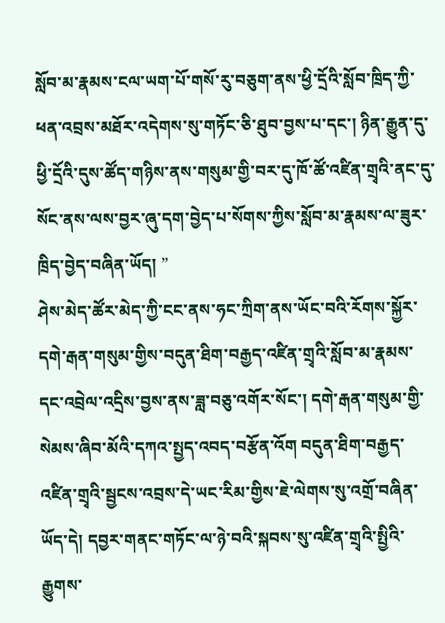སློབ་མ་རྣམས་ངལ་ཡག་པོ་གསོ་རུ་བཅུག་ནས་ཕྱི་དྲོའི་སློབ་ཁྲིད་ཀྱི་ཕན་འབྲས་མཐོར་འདེགས་སུ་གཏོང་ཅི་ཐུབ་བྱས་པ་དང་། ཉིན་རྒྱུན་དུ་ཕྱི་དྲོའི་དུས་ཚོད་གཉིས་ནས་གསུམ་གྱི་བར་དུ་ཁོ་ཚོ་འཛིན་གྲྭའི་ནང་དུ་སོང་ནས་ལས་བྱར་ཞུ་དག་བྱེད་པ་སོགས་ཀྱིས་སློབ་མ་རྣམས་ལ་ཟུར་ཁྲིད་བྱེད་བཞིན་ཡོད། ”
ཤེས་མེད་ཚོར་མེད་ཀྱི་ངང་ནས་ཧང་ཀྲིག་ནས་ཡོང་བའི་རོགས་སྐྱོར་དགེ་རྒན་གསུམ་གྱིས་བདུན་ཐིག་བརྒྱད་འཛིན་གྲྭའི་སློབ་མ་རྣམས་དང་འབྲེལ་འདྲིས་བྱས་ནས་ཟླ་བཅུ་འགོར་སོང་། དགེ་རྒན་གསུམ་གྱི་སེམས་ཞིབ་མོའི་དཀའ་སྤྱད་འབད་བརྩོན་འོག བདུན་ཐིག་བརྒྱད་འཛིན་གྲྭའི་སྦྱངས་འབྲས་དེ་ཡང་རིམ་གྱིས་ཇེ་ལེགས་སུ་འགྲོ་བཞིན་ཡོད་དེ། དབྱར་གནང་གཏོང་ལ་ཉེ་བའི་སྐབས་སུ་འཛིན་གྲྭའི་སྤྱིའི་རྒྱུགས་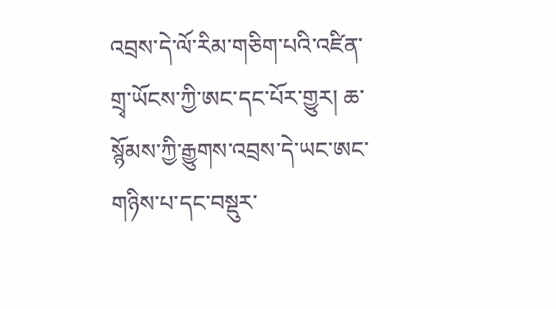འབྲས་དེ་ལོ་རིམ་གཅིག་པའི་འཛིན་གྲྭ་ཡོངས་ཀྱི་ཨང་དང་པོར་གྱུར། ཆ་སྙོམས་ཀྱི་རྒྱུགས་འབྲས་དེ་ཡང་ཨང་གཉིས་པ་དང་བསྡུར་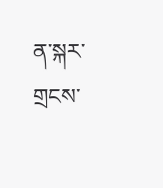ན་སྐར་གྲངས་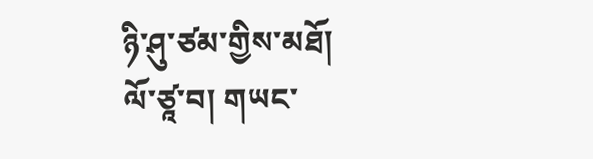ཉི་ཤུ་ཙམ་གྱིས་མཐོ།
ལོ་ཙཱ་བ། གཡང་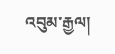འབུམ་རྒྱལ།